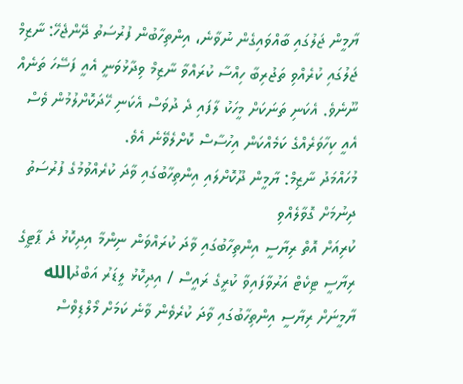ޔާމީން ޖަލުގައި ބާއްވައިގެން ނުވާނެ، އިންތިހާބުން ފުރުސަތު ދޭންޖެހޭ: ނާޒިމް
ޖަލުގައި ކުރެއްވި ތަޖުރިބާ ހިއްސާ ކުރައްވާ ނާޒިމް ވިދާޅުވަނީ އެއީ ފަސޭހަ ތަނެއް ނޫނެވެ. އެކަނި ތަނަކަށް މީހަކު ލާފައި ދެ ދުވަސް އެކަނި ހޭދަކޮށްލުމުން ވެސް އެއީ ކިހާވަރެއްގެ ކަމެއްކަން އިހުސާސް ކޮށްލެވޭނެ އެވެ.
މުހައްމަދު ނާޒިމް: ޔާމީން ދޫކޮށްލައި އިންތިހާބުގައި ވާދަ ކުރެއްވުމުގެ ފުރުސަތު ދިނުމަށް ގޮވާލެއްވި
ކުރިއަށް އޮތް ރިޔާސީ އިންތިހާބުގައި ވާދަ ކުރައްވަން ނިންމާ އިދިކޮޅު ދެ ޕާޓީގެ ރިޔާސީ ޓިކެޓް އަރުވާފައިވާ ކުރީގެ ރައީސް / އިދިކޮޅު ލީޑަރު އަބްދުالله ޔާމީނަށް ރިޔާސީ އިންތިހާބުގައި ވާދަ ކުރެވެން ވާނެ ކަމަށް މޯލްޑިވްސް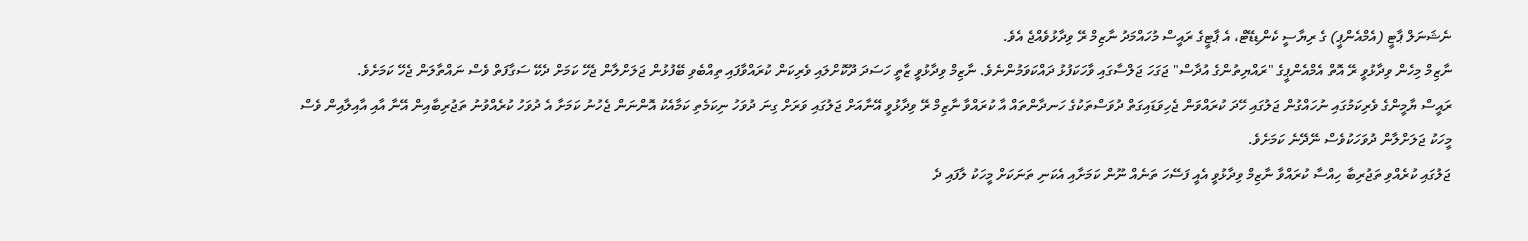ނެޝަނަލް ޕާޓީ (އެމްއެންޕީ) ގެ ރިޔާސީ ކެންޑިޑޭޓް، އެ ޕާޓީގެ ރައީސް މުހައްމަދު ނާޒިމް ރޭ ވިދާޅުވެއްޖެ އެވެ.
ނާޒިމް މިހެން ވިދާޅުވީ ރޭ އޮތް އެމްއެންޕީގެ "ރައްޔިތުންގެ އުދާސް" ޖަގަހަ ޖަލްސާގައި ވާހަކަފުޅު ދައްކަވަމުންނެވެ. ނާޒިމް ވިދާޅުވީ ޒާތީ ހަސަދަ ދޫކޮށްލައި ވެރިކަން ކުރައްވާފައި ތިއްބެވި ބޭފުޅުން ޖަލަށްލާން ޖެހޭ ކަމަށް ދެކޭ ސަގާފަތް ވެސް ނައްތާލަން ޖެހޭ ކަމަށެވެ.
ރައީސް ޔާމީންގެ ވެރިކަމުގައި ނުހައްގުން ޖަލުގައި ހޭދަ ކުރައްވަން ޖެހިވަޑައިގަތް ދުވަސްތަކުގެ ހަނދާންތައް އާ ކުރައްވާ ނާޒިމް ރޭ ވިދާޅުވީ އޭނާއަށް ޖަލުގައި ވަރަށް ގިނަ ދުވަހު ނިކަމެތި ކަމާއެކު އޮންނަން ޖެހުނު ކަމަށާ އެ ދުވަހު ކުރެއްވުނު ތަޖުރިބާއިން އޭނާ އާއި އާއިލާއިން ވެސް މީހަކު ޖަލަށްލާން ދުވަހަކުވެސް ނޭދޭނެ ކަމަށެވެ.
ޖަލުގައި ކުރެއްވި ތަޖުރިބާ ހިއްސާ ކުރައްވާ ނާޒިމް ވިދާޅުވީ އެއީ ފަސޭހަ ތަނެއް ނޫން ކަމަށާއި އެކަނި ތަނަކަށް މީހަކު ލާފައި ދެ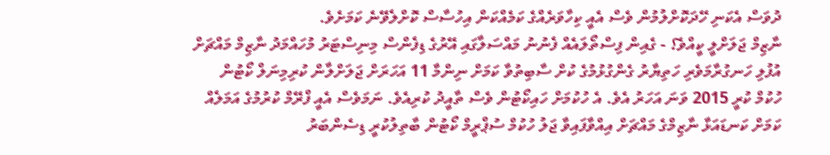ދުވަސް އެކަނި ހޭދަކޮށްލުމުން ވެސް އެއީ ކިހާވަރެއްގެ ކަމެއްކަން އިހުސާސް ކޮށްލެވޭނެ ކަމަށެވެ.
ނާޒިމް ޖަލަށްލީ ކީއްވެ؟ - ގެއިން ފިސްތޯލައެއް ފެނުނު މައްސަލާގައި އޭރުގެ ޑިފެންސް މިނިސްޓަރު މުހައްމަދު ނާޒިމް މައްޗަށް އުފުލި ހަނގުރާމަވެރި ހަތިޔާރު ގެންގުޅުމުގެ ކުށް ސާބިތުވާ ކަމަށް ނިންމާ 11 އަހަރަށް ޖަލަށްލާން ކުރިމިނަލް ކޯޓުން ހުކުމް ކުރީ 2015 ވަނަ އަހަރު އެވެ. އެ ހުކުމަށް ހައިކޯޓުން ވެސް ތާއީދު ކުރިއެވެ. ނަމަވެސް އެއީ ފްރޭމް ކުރުމުގެ އަމަލެއް ކަމަށް ކަނޑައަޅާ ނާޒިމްގެ މައްޗަށް އިއްވާފައިވާ ޖަލު ހުކުމް ސުޕްރީމް ކޯޓުން ބާތިލުކުރީ ޑިސެންބަރު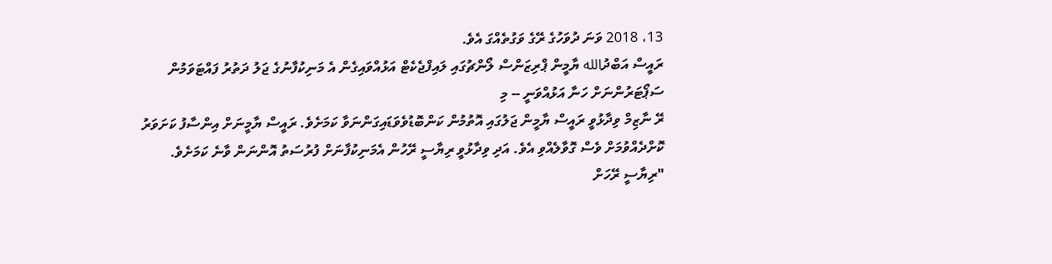13، 2018 ވަނަ ދުވަހުގެ ރޭގެ ވަގުތެއްގަ އެވެ.
ރައީސް އަބްދުالله ޔާމީން ޕްރިޒަންސް ލޯންޗުގައި ލައިފްޖެކެޓް އަޅުއްވައިގެން އެ މަނިކުފާނުގެ ޖަލު ދަތުރު ފައްޓަވަމުން ސަޕޯޓަރުންނަށް ހަނާ އަޅުއްވަނީ -- މި
ރޭ ނާޒިމް ވިދާޅުވީ ރައީސް ޔާމީން ޖަލުގައި އޮތުމުން ކަންބޮޑުވެވަޑައިގަންނަވާ ކަމަށެވެ. ރައީސް ޔާމީނަށް އިންސާފު ކަށަވަރު ކޮށްދެއްވުމަށް ވެސް ގޮވާލެއްވި އެވެ. އަދި ވިދާޅުވީ ރިޔާސީ ރޭހުން އެމަނިކުފާނަށް ފުރުސަތު އޮންނަން ވާނެ ކަމަށެވެ.
"ރިޔާސީ ރޭހަށް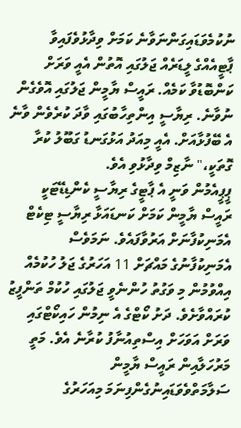ނުކުމެވަޑައިގަންނަވާނެ ކަމަށް ވިދާޅުވެފައިވާ ޕާޓީއެއްގެ ލީޑަރެއް ޖަލުގައި އޮތުން އެއީ ވަރަށް ކަންބޮޑުވާ ކަމެއް. ރައީސް ޔާމީން ޖަލުގައި އޮވެގެން ނުވާނެ. ރިޔާސީ އިންތިހާބުގައި ވާދަ ކުރެވެން ވާނެ އެ ބޭފުޅާއަށް. އެއީ މިއަދު އަޅުގަނޑު ގަބޫލު ކުރާ ގޮތަކީ،" ނާޒިމް ވިދާޅުވި އެވެ.
ޕީޕީއެމުން ވަނީ އެ ޕާޓީގެ ރިޔާސީ ކެންޑިޑޭޓަކީ ރައީސް ޔާމީން ކަމަށް ކަނޑައަޅާ ރިޔާސީ ޓިކެޓް އެމަނިކުފާނަށް އަރުވާފައެވެ. ނަމަވެސް އެމަނިކުފާނުގެ މައްޗަށް 11 އަހަރުގެ ޖަލު ހުކުމެއް އިއްވުމުން މި ވަގުތު ހުންނެވީ ޖަލުގައި ހުކުމް ތަންފީޒު ކުރައްވާށެވެ. ދަށު ކޯޓްގެ އެ ނިމުން ހައިކޯޓްގައި ވަރަށް އަވަހަށް އިސްތިއުނާފު ކުރާނެ އެވެ. މަތީ މަރުހަލާއިން ރައީސް ޔާމީން ސަލާމަތްވެވަޑައިނުގެންފިނަމަ މިއަހަރުގެ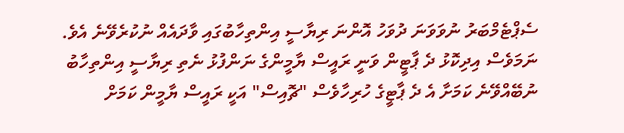ސެޕްޓެމްބަރު ނުވަވަނަ ދުވަހު އޮންނަ ރިޔާސީ އިންތިހާބުގައި ވާދައެއް ނުކުރެވޭނެ އެވެ.
ނަމަވެސް އިދިކޮޅު ދެ ޕާޓީން ވަނީ ރައީސް ޔާމީންގެ ނަންފުޅު ނެތި ރިޔާސީ އިންތިހާބު ނުބޭއްވޭނެ ކަމަށާ އެ ދެ ޕާޓީގެ ހުރިހާވެސް "ޗޮއިސް" އަކީ ރައީސް ޔާމީން ކަމަށް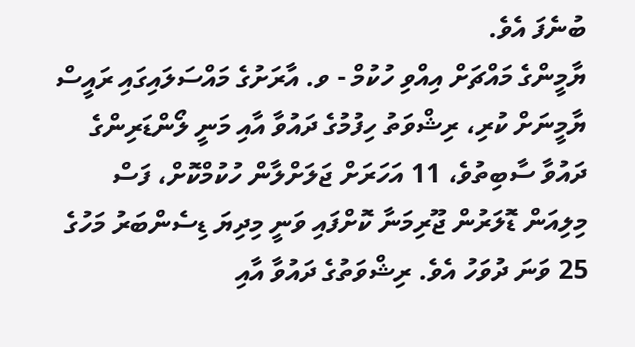ބުނެފަ އެވެ.
ޔާމީންގެ މައްޗަށް އިއްވި ހުކުމް - ވ. އާރަށުގެ މައްސަލައިގައި ރައީސް ޔާމީނަށް ކުރި، ރިޝްވަތު ހިފުމުގެ ދައުވާ އާއި މަނީ ލޯންޑަރިންގެ ދައުވާ ސާބިތުވެ، 11 އަހަރަށް ޖަލަށްލާން ހުކުމްކޮށް، ފަސް މިލިއަން ޑޮލަރުން ޖޫރިމަނާ ކޮށްފައި ވަނީ މިދިޔަ ޑިސެންބަރު މަހުގެ 25 ވަނަ ދުވަހު އެވެ. ރިޝްވަތުގެ ދައުވާ އާއި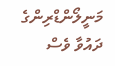މަނީލޯންޑްރިންގެ ދައުވާ ވެސް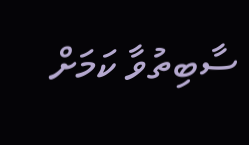ސާބިތުވާ ކަމަށް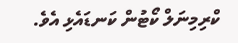ކްރިމިނަލް ކޯޓުން ކަނޑައެޅި އެވެ.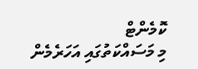ކޮމެންޓް
މި މަސައްކަތުގައި އަހަރެމެން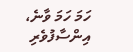ހަމަ ހަމަ ވާނެ، އިންސާފުވެރި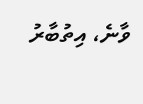ވާނެ، އިތުބާރު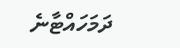ދަމަހައްޓާނެ